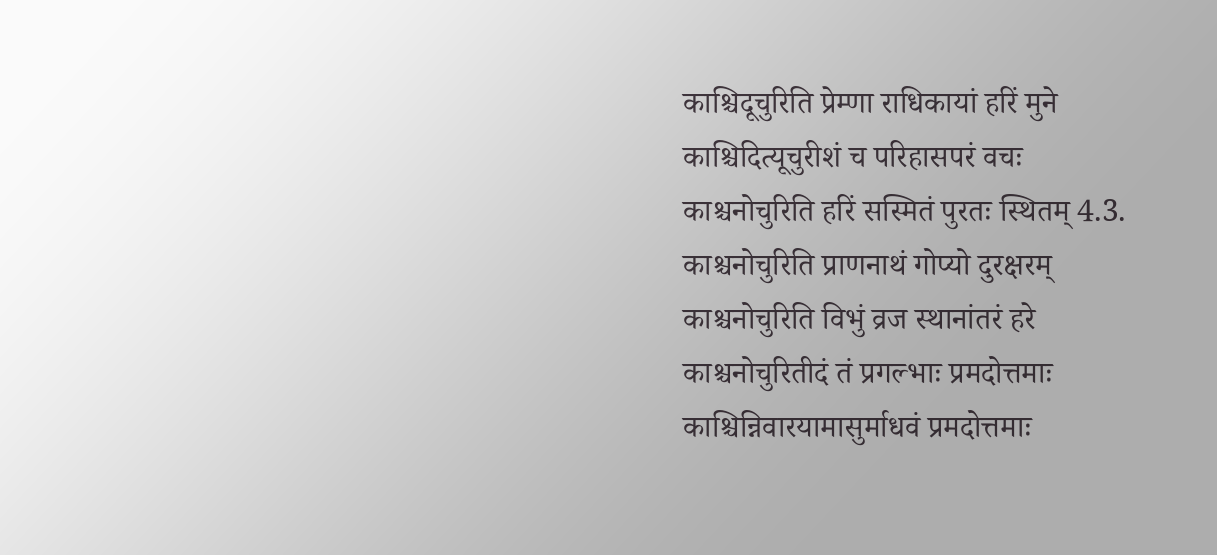काश्चिदूचुरिति प्रेम्णा राधिकायां हरिं मुने
काश्चिदित्यूचुरीशं च परिहासपरं वचः
काश्चनोचुरिति हरिं सस्मितं पुरतः स्थितम् 4.3.
काश्चनोचुरिति प्राणनाथं गोप्यो दुरक्षरम्
काश्चनोचुरिति विभुं व्रज स्थानांतरं हरे
काश्चनोचुरितीदं तं प्रगल्भाः प्रमदोत्तमाः
काश्चिन्निवारयामासुर्माधवं प्रमदोत्तमाः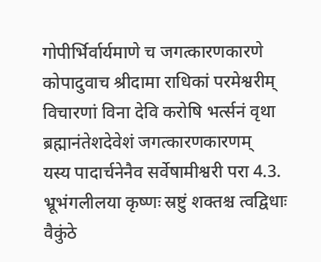गोपीर्भिर्वार्यमाणे च जगत्कारणकारणे
कोपादुवाच श्रीदामा राधिकां परमेश्वरीम्
विचारणां विना देवि करोषि भर्त्सनं वृथा
ब्रह्मानंतेशदेवेशं जगत्कारणकारणम्
यस्य पादार्चनेनैव सर्वेषामीश्वरी परा 4.3.
भ्रूभंगलीलया कृष्णः स्रष्टुं शक्तश्च त्वद्विधाः
वैकुंठे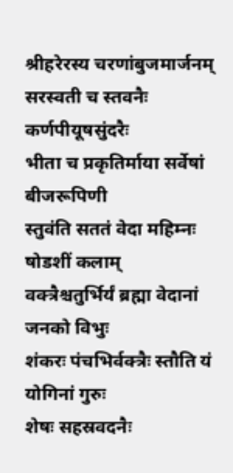श्रीहरेरस्य चरणांबुजमार्जनम्
सरस्वती च स्तवनैः कर्णपीयूषसुंदरैः
भीता च प्रकृतिर्माया सर्वेषां बीजरूपिणी
स्तुवंति सततं वेदा महिम्नः षोडशीं कलाम्
वक्त्रैश्चतुर्भिर्यं ब्रह्मा वेदानां जनको विभुः
शंकरः पंचभिर्वक्त्रैः स्तौति यं योगिनां गुरुः
शेषः सहस्रवदनैः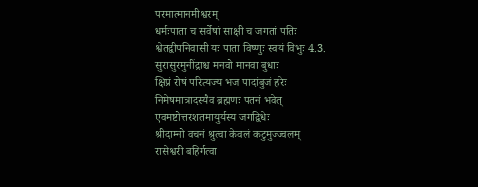परमात्मानमीश्वरम्
धर्मःपाता च सर्वेषां साक्षी च जगतां पतिः
श्वेतद्वीपनिवासी यः पाता विष्णुः स्वयं विभुः 4.3.
सुरासुरमुनींद्राश्च मनवो मानवा बुधाः
क्षिप्रं रोषं परित्यज्य भज पादांबुजं हरेः
निमेषमात्रादस्यैव ब्रह्मणः पतनं भवेत्
एवमष्टोत्तरशतमायुर्यस्य जगद्विधेः
श्रीदाम्नो वचनं श्रुत्वा केवलं कटुमुज्ज्वलम्
रासेश्वरी बहिर्गत्वा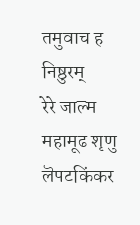तमुवाच ह निष्ठुरम्
रेरे जाल्म महामूढ शृणु लॆपटकिंकर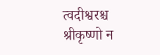त्वदीश्वरश्च श्रीकृष्णो न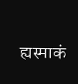ह्यस्माकं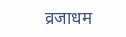व्रजाधम